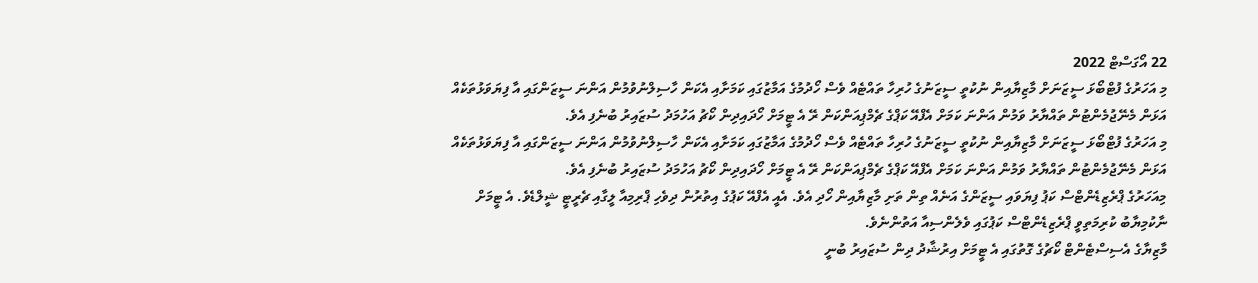22 އޯގަސްޓް 2022
މި އަހަރުގެ ފުޓްބޯޅަ ސީޒަނަށް މާޒިޔާއިން ނުކުތީ ސީޒަނުގެ ހުރިހާ ތައްޓެއް ވެސް ހޯދުމުގެ އަމާޒުގައި ކަމަށާއި އެކަން ހާސިލްނުވުމުން އަންނަ ސީޒަންގައި އާ ފިޔަވަޅުތަކެއް އަޅަން މެނޭޖުމެންޓުން ތައްޔާރު ވަމުން އަންނަ ކަމަށް އެފްއޭ ކަޕްގެ ޗެމްޕިއަންކަން ރޭ އެ ޓީމަށް ހޯދައިދިން ކޯޗު އަހުމަދު ސުޒައިރު ބުނެފި އެވެ.
މި އަހަރުގެ ފުޓްބޯޅަ ސީޒަނަށް މާޒިޔާއިން ނުކުތީ ސީޒަނުގެ ހުރިހާ ތައްޓެއް ވެސް ހޯދުމުގެ އަމާޒުގައި ކަމަށާއި އެކަން ހާސިލްނުވުމުން އަންނަ ސީޒަންގައި އާ ފިޔަވަޅުތަކެއް އަޅަން މެނޭޖުމެންޓުން ތައްޔާރު ވަމުން އަންނަ ކަމަށް އެފްއޭ ކަޕްގެ ޗެމްޕިއަންކަން ރޭ އެ ޓީމަށް ހޯދައިދިން ކޯޗު އަހުމަދު ސުޒައިރު ބުނެފި އެވެ.
މިއަހަރުގެ ޕްރެޒިޑެންޓްސް ކަޕު ފިޔަވައި ސީޒަންގެ އަނެއް ތިން ތަށި މާޒިޔާއިން ހޯދި އެވެ. އެއީ އެފްއޭ ކަޕުގެ އިތުރުން ދިވެހި ޕްރިމިއާ ލީގާއި ޗެރީޓީ ޝީލްޑެވެ. އެ ޓީމަށް ނާކުމިޔާބު ކުރިމަތިވީ ޕްރެޒިޑެންޓްސް ކަޕުގައި ވެލެންސިއާ އަތުންނެވެ.
މާޒިޔާގެ އެސިސްޓެންޓް ކޯޗުގެ ގޮތުގައި އެ ޓީމަށް އިރުޝާދު ދިން ސުޒައިރު ބުނީ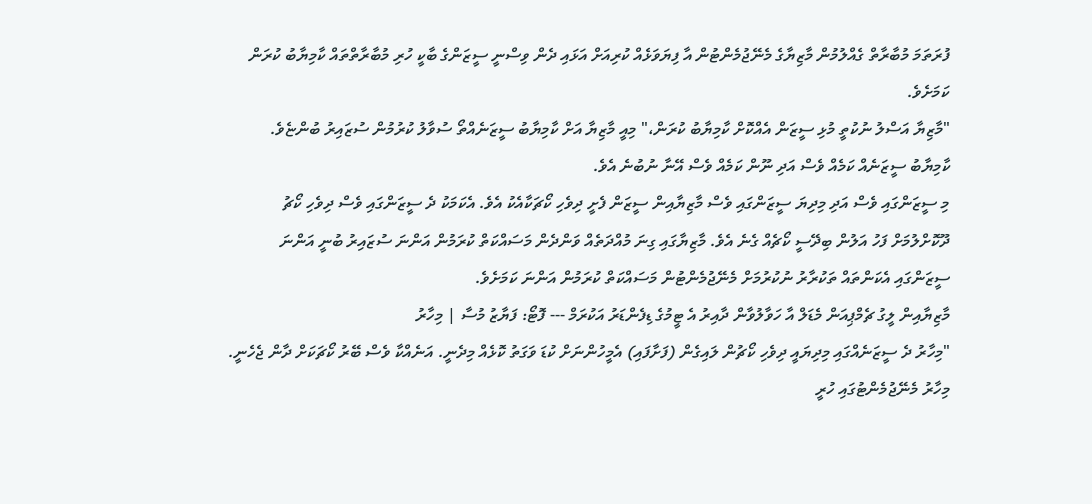ފުރަތަމަ މުބާރާތް ގެއްލުމުން މާޒިޔާގެ މެނޭޖުމެންޓުން އާ ފިޔަވަޅެއް ކުރިއަށް އަޅައި ދެން ވިސްނީ ސީޒަންގެ ބާކީ ހުރި މުބާރާތްތައް ކާމިޔާބު ކުރަން ކަމަށެވެ.
"މާޒިޔާ އަސްލު ނުކުތީ މުޅި ސީޒަން އެއްކޮށް ކާމިޔާބު ކުރަން،" މިއީ މާޒިޔާ އަށް ކާމިޔާބު ސީޒަނެއްތޯ ސުވާލު ކުރުމުން ސުޒައިރު ބުންޏެވެ.
ކާމިޔާބު ސީޒަނެއް ކަމެއް ވެސް އަދި ނޫން ކަމެއް ވެސް އޭނާ ނުބުނެ އެވެ.
މި ސީޒަންގައި ވެސް އަދި މިދިޔަ ސީޒަންގައި ވެސް މާޒިޔާއިން ސީޒަން ފެށީ ދިވެހި ކޯޗަކާއެކު އެވެ. އެކަމަކު ދެ ސީޒަންގައި ވެސް ދިވެހި ކޯޗު ދޫކޮށްލުމަށް ފަހު އަލުން ބިދޭސީ ކޯޗެއް ގެނެ އެވެ. މާޒިޔާގައި ގިނަ މުއްދަތެއް ވަންދެން މަސައްކަތް ކުރަމުން އަންނަ ސުޒައިރު ބުނީ އަންނަ ސީޒަންގައި އެކަންތައް ތަކުރާރު ނުކުރުމަށް މެނޭޖުމެންޓުން މަސައްކަތް ކުރަމުން އަންނަ ކަމަށެވެ.
މާޒިޔާއިން ލީގު ޗެމްޕިއަން މެޑަލް އާ ހަވާލުވާން ދާއިރު އެ ޓީމުގެ ޑިފެންޑަރު އަކުރަމް --- ފޮޓޯ: ފަޔާޒު މުސާ | މިހާރު
"މިހާރު ދެ ސީޒަނެއްގައި މިދިޔައީ ދިވެހި ކޯޗުން ލައިގެން (ފަށާފައި) އެމީހުންނަށް ކުޑަ ވަގަތު ކޮޅެއް މިދެނީ. އަނެއްކާ ވެސް ބޭރު ކޯޗަކަށް ދާން ޖެހެނީ. މިހާރު މެނޭޖުމެންޓުގައި ހުރީ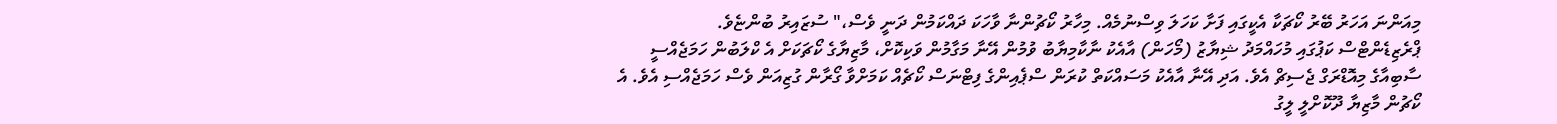މިއަންނަ އަހަރު ބޭރު ކޯޗަކާ އެކީގައި ފަށާ ކަހަލަ ވިސްނުމެއް. މިހާރު ކޯޗުންނާ ވާހަކަ ދައްކަމުން ދަނީ ވެސް،" ސުޒައިރު ބުންޏެވެ.
ޕްރެޒިޑެންޓްސް ކަޕުގައި މުހައްމަދު ޝިޔާޒު (މޯހަން) އާއެކު ނާކާމިޔާބު ވުމުން އޭނާ މަގާމުން ވަކިކޮށް، މާޒިޔާގެ ކޯޗަކަށް އެ ކްލަބުން ހަމަޖެއްސީ ސާބިއާގެ މިއޮޑްރަގް ޖެސިޗް އެވެ. އަދި އޭނާ އާއެކު މަސައްކަތް ކުރަން ސްޕެއިންގެ ފިޓްނަސް ކޯޗެއް ކަމަށްވާ ގޯރާން ގުޒިއަން ވެސް ހަމަޖެއްސި އެވެ. އެ ކޯޗުން މާޒިޔާ ދޫކޮށްލީ ލީގު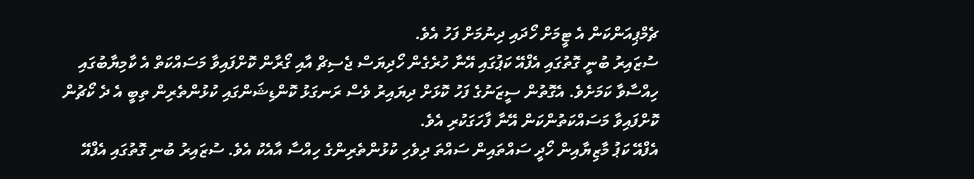ޗެމްޕިއަންކަން އެ ޓީމަށް ހޯދައި ދިނުމަށް ފަހު އެވެ.
ސުޒައިރު ބުނީ ގޮތުގައި އެފްއޭ ކަޕުގައި އޭނާ ހުރެގެން ހޯދިޔަސް ޖެސިޗް އާއި ގޯރާން ކޮށްފައިވާ މަސައްކަތް އެ ކާމިޔާބުގައި ހިއްސާވާ ކަމަށެވެ. އެގޮތުން ސީޒަނުގެ ފަހު ކޮޅަށް ދިޔައިރު ވެސް ރަނގަޅު ކޮންޑިޝަންގައި ކުޅުންތެރިން ތިބީ އެ ދެ ކޯޗުން ކޮށްފައިވާ މަސައްކަތުންކަން އޭނާ ފާހަގަކުރި އެވެ.
އެފްއޭ ކަޕު މާޒިޔާއިން ހޯދީ ސައްތައިން ސައްތަ ދިވެހި ކުޅުންތެރިންގެ ހިއްސާ އާއެކު އެވެ. ސުޒައިރު ބުނި ގޮތުގައި އެފްއޭ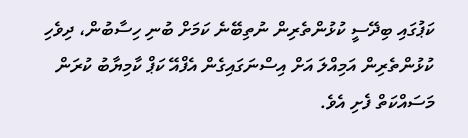ކަޕުގައި ބިދޭސީ ކުޅުންތެރިން ނުތިބޭނެ ކަމަށް ބުނި ހިސާބުން، ދިވެހި ކުޅުންތެރިން އަމިއްލަ އަށް އިސްނަގައިގެން އެފްއޭ ކަޕް ކާމިޔާބު ކުރަން މަސައްކަތް ފެށި އެވެ.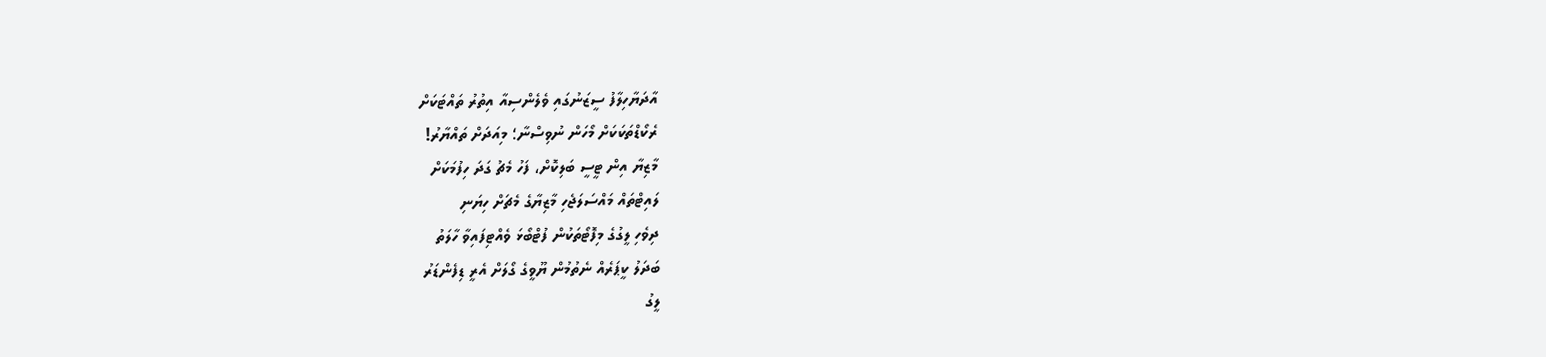އާދަޔާހިލާފު ސީޒަނުގައި ވެލެންސިއާ އިތުރު ތައްޓަކަށް
ރެކޯޑްތަކަކަށް މޯހަން ނުވިސްނާ؛ މިއަދަށް ތައްޔާރު!
މާޒިޔާ އިން ޓީސީ ބަލިކޮށް، ފަހު މެޗު ގަދަ ހިފުމަކަށް
ލައިޓްތައް މައްސަލަޖެހި މާޒިޔާގެ މެޗަށް ހިޔަނި
ދިވެހި ލީގުގެ މިފޮޓޯތަކުން ފުޓްބޯޅަ ވެއްޓިފައިވާ ހާލަތު
ބަދަލު ކީޕަރެއް ނެތުމުން ޔޫވީގެ ގޯލަށް އެރީ ޑިފެންޑަރު
ލީގު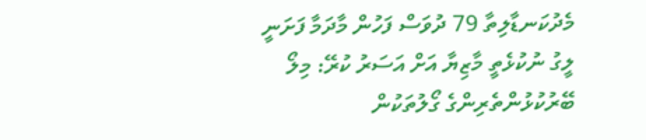މެދުކަނޑާލިތާ 79 ދުވަސް ފަހުން މާދަމާ ފަށަނީ
ލީގު ނުކުޅެތީ މާޒިޔާ އަށް އަސަރު ކުރޭ: މިލޯ
ބޭރުކުޅުންތެރިންގެ ގޯލުތަކުން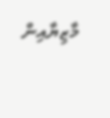މާޒިޔާއިން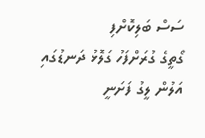ސަސް ބަލިކޮށްފި
ގޯތީގެ ގުރަށްފަހު ގަލޮޅު ދަނޑުގައި އަލުން ލީގު ފަށަނީ